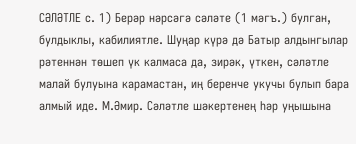СӘЛӘТЛЕ с. 1) Берәр нәрсәгә сәләте (1 мәгъ.) булган, булдыклы, кабилиятле. Шуңар күрә дә Батыр алдынгылар рәтеннән төшеп үк калмаса да, зирәк, үткен, сәләтле малай булуына карамастан, иң беренче укучы булып бара алмый иде. М.Әмир. Сәләтле шәкертенең һәр уңышына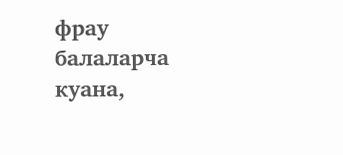фрау балаларча куана,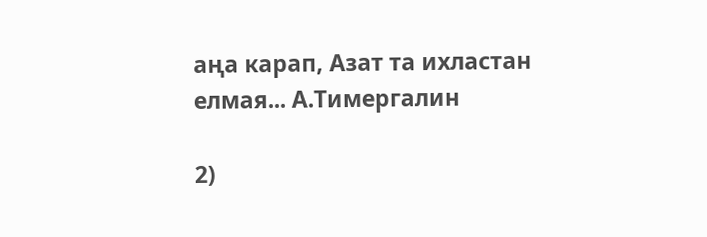аңа карап, Азат та ихластан елмая... А.Тимергалин

2)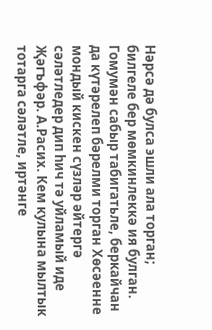Нәрсә дә булса эшли ала торган; билгеле бер мөмкинлеккә ия булган. Гомумән сабыр табигатьле, беркайчан да күтәрелеп бәрелми торган Хөсәенне мондый кискен сүзләр әйтергә сәләтледер дип һич тә уйламый иде Җәгъфәр. А.Расих. Кем кулына мылтык тотарга сәләтле, иртәнге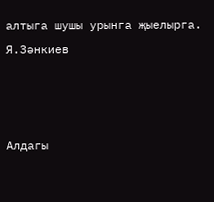алтыга шушы урынга җыелырга. Я.Зәнкиев



Алдагы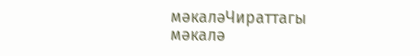мәкаләЧираттагы мәкалә